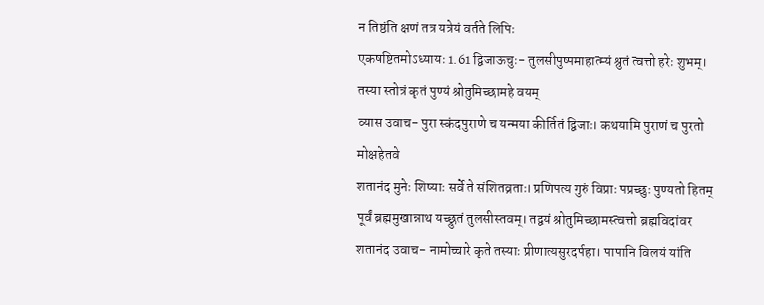न तिष्ठंति क्षणं तत्र यत्रेयं वर्तते लिपिः
एकषष्टितमोऽध्यायः 1.61 द्विजाऊचुः- तुलसीपुष्पमाहात्म्यं श्रुतं त्वत्तो हरेः शुभम्। तस्या स्तोत्रं कृतं पुण्यं श्रोतुमिच्छामहे वयम्
व्यास उवाच- पुरा स्कंदपुराणे च यन्मया कीर्तितं द्विजाः। कथयामि पुराणं च पुरतो मोक्षहेतवे
शतानंद मुनेः शिष्याः सर्वे ते संशितव्रताः। प्रणिपत्य गुरुं विप्राः पप्रच्छुः पुण्यतो हितम्
पूर्वं ब्रह्ममुखान्नाथ यच्छ्रुतं तुलसीस्तवम्। तद्वयं श्रोतुमिच्छामस्त्वत्तो ब्रह्मविदांवर
शतानंद उवाच- नामोच्चारे कृते तस्याः प्रीणात्यसुरदर्पहा। पापानि विलयं यांति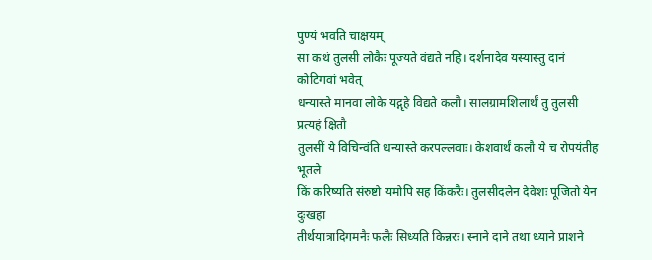पुण्यं भवति चाक्षयम्
सा कथं तुलसी लोकैः पूज्यते वंद्यते नहि। दर्शनादेव यस्यास्तु दानं कोटिगवां भवेत्
धन्यास्ते मानवा लोके यद्गृहे विद्यते कलौ। सालग्रामशिलार्थं तु तुलसी प्रत्यहं क्षितौ
तुलसीं ये विचिन्वंति धन्यास्ते करपल्लवाः। केशवार्थं कलौ ये च रोपयंतीह भूतले
किं करिष्यति संरुष्टो यमोपि सह किंकरैः। तुलसीदलेन देवेशः पूजितो येन दुःखहा
तीर्थयात्रादिगमनैः फलैः सिध्यति किन्नरः। स्नाने दाने तथा ध्याने प्राशने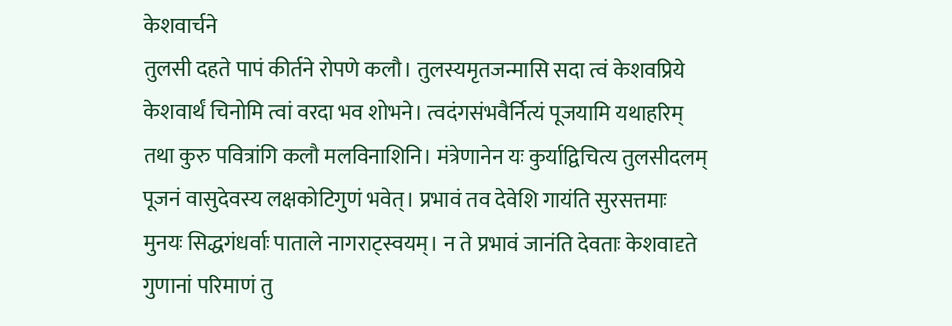केशवार्चने
तुलसी दहते पापं कीर्तने रोपणे कलौ। तुलस्यमृतजन्मासि सदा त्वं केशवप्रिये
केशवार्थं चिनोमि त्वां वरदा भव शोभने। त्वदंगसंभवैर्नित्यं पूजयामि यथाहरिम्
तथा कुरु पवित्रांगि कलौ मलविनाशिनि। मंत्रेणानेन यः कुर्याद्विचित्य तुलसीदलम्
पूजनं वासुदेवस्य लक्षकोटिगुणं भवेत्। प्रभावं तव देवेशि गायंति सुरसत्तमाः
मुनयः सिद्धगंधर्वाः पाताले नागराट्स्वयम्। न ते प्रभावं जानंति देवताः केशवादृते
गुणानां परिमाणं तु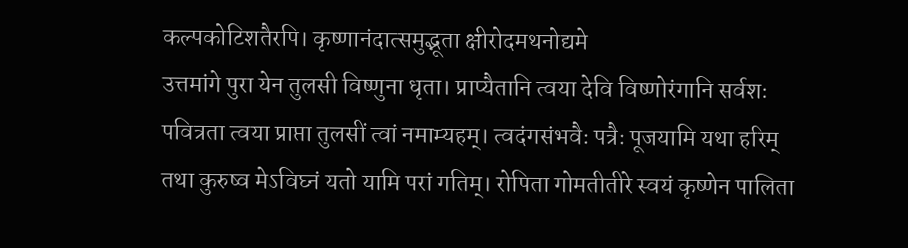कल्पकोटिशतैरपि। कृष्णानंदात्समुद्भूता क्षीरोदमथनोद्यमे
उत्तमांगे पुरा येन तुलसी विष्णुना धृता। प्राप्यैतानि त्वया देवि विष्णोरंगानि सर्वशः
पवित्रता त्वया प्राप्ता तुलसीं त्वां नमाम्यहम्। त्वदंगसंभवैः पत्रैः पूजयामि यथा हरिम्
तथा कुरुष्व मेऽविघ्नं यतो यामि परां गतिम्। रोपिता गोमतीतीरे स्वयं कृष्णेन पालिता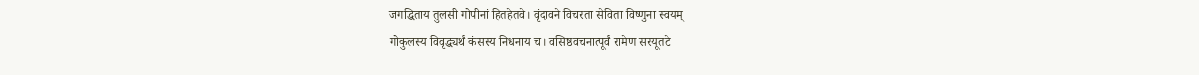जगद्धिताय तुलसी गोपीनां हितहेतवे। वृंदावने विचरता सेविता विष्णुना स्वयम्
गोकुलस्य विवृद्ध्यर्थं कंसस्य निधनाय च। वसिष्ठवचनात्पूर्वं रामेण सरयूतटे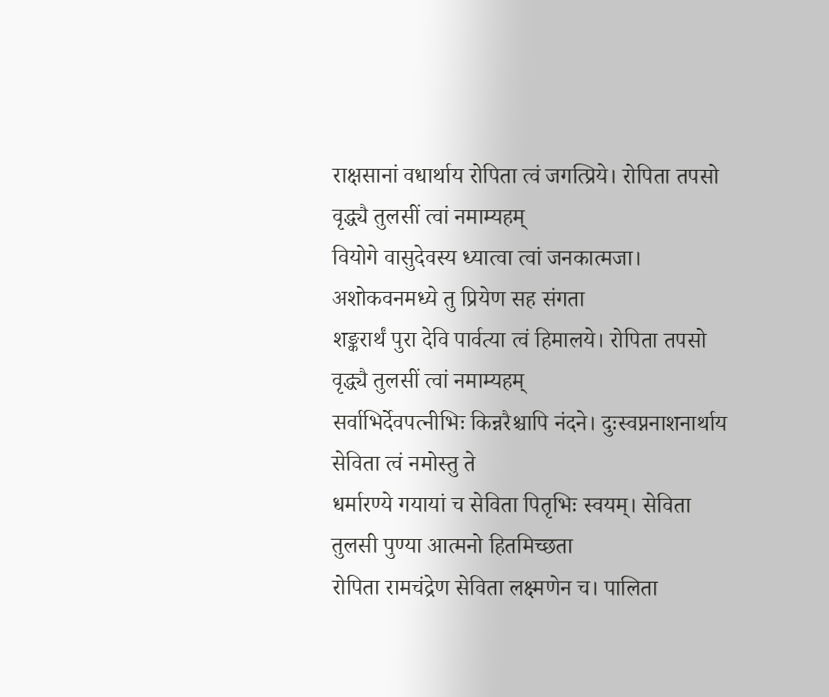राक्षसानां वधार्थाय रोपिता त्वं जगत्प्रिये। रोपिता तपसो वृद्ध्यै तुलसीं त्वां नमाम्यहम्
वियोगे वासुदेवस्य ध्यात्वा त्वां जनकात्मजा। अशोकवनमध्ये तु प्रियेण सह संगता
शङ्करार्थं पुरा देवि पार्वत्या त्वं हिमालये। रोपिता तपसो वृद्ध्यै तुलसीं त्वां नमाम्यहम्
सर्वाभिर्देवपत्नीभिः किन्नरैश्चापि नंदने। दुःस्वप्ननाशनार्थाय सेविता त्वं नमोस्तु ते
धर्मारण्ये गयायां च सेविता पितृभिः स्वयम्। सेविता तुलसी पुण्या आत्मनो हितमिच्छता
रोपिता रामचंद्रेण सेविता लक्ष्मणेन च। पालिता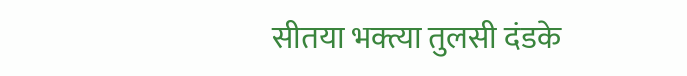सीतया भक्त्या तुलसी दंडके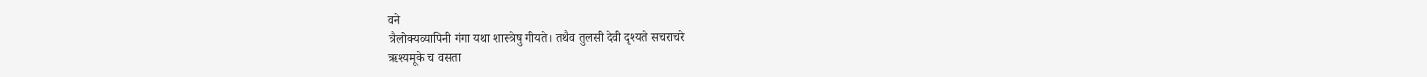वने
त्रैलोक्यव्यापिनी गंगा यथा शास्त्रेषु गीयते। तथैव तुलसी देवी दृश्यते सचराचरे
ऋश्यमूके च वसता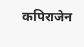कपिराजेन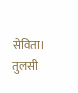सेविता। तुलसी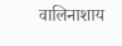वालिनाशाय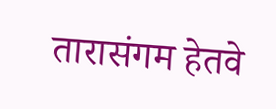तारासंगम हेतवे